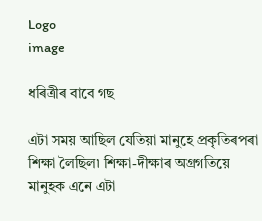Logo
image

ধৰিত্ৰীৰ বাবে গছ

এটা সময় আছিল যেতিয়া মানুহে প্ৰকৃতিৰপৰা শিক্ষা লৈছিল৷ শিক্ষা-দীক্ষাৰ অগ্ৰগতিয়ে মানুহক এনে এটা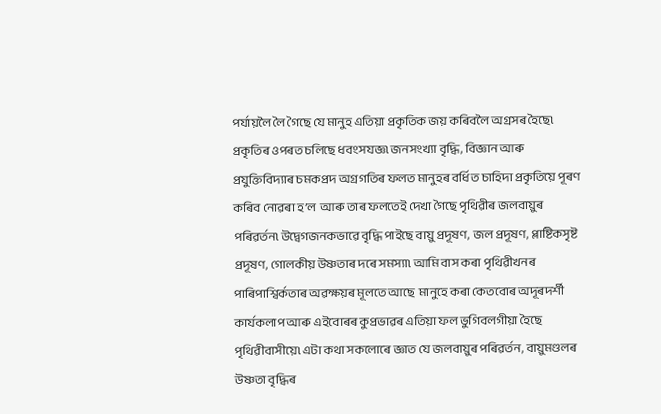পৰ্যায়লৈ লৈ গৈছে যে মানুহ এতিয়া প্ৰকৃতিক জয় কৰিবলৈ অগ্ৰসৰ হৈছে৷ প্ৰকৃতিৰ ওপৰত চলিছে ধবংসযজ্ঞ৷ জনসংখ্যা বৃদ্ধি, বিজ্ঞান আৰু প্ৰযুক্তিবিদ্যাৰ চমকপ্ৰদ অগ্ৰগতিৰ ফলত মানুহৰ বৰ্ধিত চাহিদা প্ৰকৃতিয়ে পূৰণ কৰিব নোৱৰা হ’ল  আৰু তাৰ ফলতেই দেখা গৈছে পৃথিৱীৰ জলবায়ুৰ পৰিৱৰ্তন৷ উদ্বেগজনকভাৱে বৃদ্ধি পাইছে বায়ু প্ৰদূষণ, জল প্ৰদূষণ, প্লাষ্টিকসৃষ্ট প্ৰদূষণ, গোলকীয় উষ্ণতাৰ দৰে সমস্যা৷ আমি বাস কৰা পৃথিৱীখনৰ পাৰিপাশ্বিৰ্কতাৰ অৱক্ষয়ৰ মূলতে আছে  মানুহে কৰা কেতবোৰ অদূৰদৰ্শী কাৰ্যকলাপ আৰু এইবোৰৰ কুপ্ৰভাৱৰ এতিয়া ফল ভুগিবলগীয়া হৈছে পৃথিৱীবাসীয়ে৷ এটা কথা সকলোৰে জ্ঞাত যে জলবায়ুৰ পৰিৱৰ্তন, বায়ুমণ্ডলৰ উষ্ণতা বৃদ্ধিৰ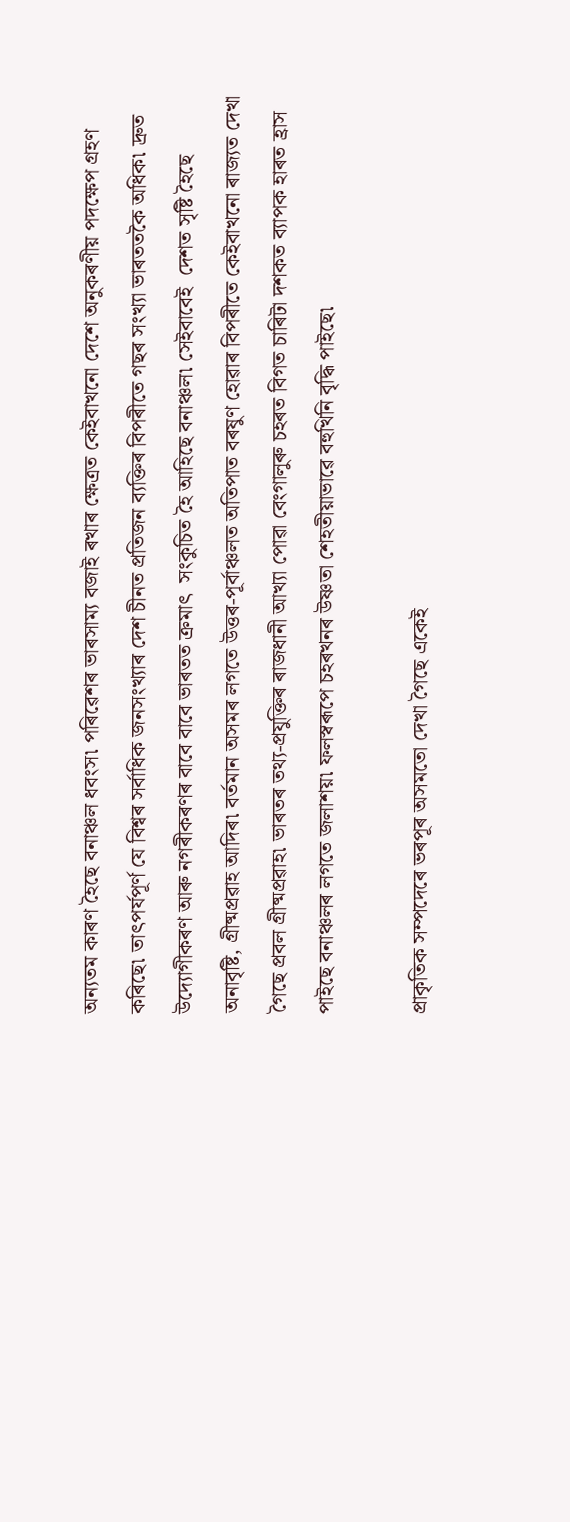অন্যতম কাৰণ হৈছে বনাঞ্চল ধবংস৷ পৰিৱেশৰ ভাৰসাম্য বজাই ৰখাৰ ক্ষেত্ৰত কেইবাখনো দেশে অনুকৰণীয় পদক্ষেপ গ্ৰহণ কৰিছে৷ তাৎপৰ্যপূৰ্ণ যে বিশ্বৰ সৰ্বাধিক জনসংখ্যাৰ দেশ চীনত প্ৰতিজন ব্যক্তিৰ বিপৰীতে গছৰ সংখ্যা ভাৰততকৈ অধিক৷ দ্ৰুত উদ্যোগীকৰণ আৰু নগৰীকৰণৰ বাবে বাবে ভাৰতত ক্ৰমাৎ  সংকুচিত হৈ আহিছে বনাঞ্চল৷ সেইবাবেই  দেশত সৃষ্টি হৈছে অনাবৃষ্টি, গ্ৰীষ্মপ্ৰৱাহ আদিৰ৷ বৰ্তমান অসমৰ লগতে উত্তৰ-পূৰ্বাঞ্চলত অতিপাত বৰষুণ হোৱাৰ বিপৰীতে কেইবাখনো ৰাজ্যত দেখা গৈছে প্ৰবল গ্ৰীষ্মপ্ৰৱাহ৷ ভাৰতৰ তথ্য-প্ৰযুক্তিৰ ৰাজধানী আখ্যা পোৱা বেংগালুৰু চহৰত বিগত চাৰিটা দশকত ব্যাপক হাৰত হ্ৰাস পাইছে বনাঞ্চলৰ লগতে জলাশয়৷ ফলস্বৰূপে চহৰখনৰ উষ্ণতা শেহতীয়াভাৱে বহুখিনি বৃদ্ধি পাইছে৷

প্ৰাকৃতিক সম্পদেৰে ভৰপূৰ অসমতো দেখা গৈছে একেই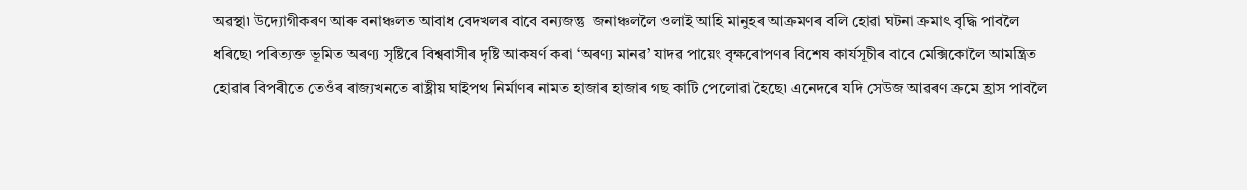অৱস্থা৷ উদ্যোগীকৰণ আৰু বনাঞ্চলত আবাধ বেদখলৰ বাবে বন্যজন্তু  জনাঞ্চললৈ ওলাই আহি মানুহৰ আক্ৰমণৰ বলি হোৱা ঘটনা ক্ৰমাৎ বৃদ্ধি পাবলৈ ধৰিছে৷ পৰিত্যক্ত ভূমিত অৰণ্য সৃষ্টিৰে বিশ্ববাসীৰ দৃষ্টি আকষৰ্ণ কৰা ‘অৰণ্য মানৱ’ যাদৱ পায়েং বৃক্ষৰোপণৰ বিশেষ কাৰ্যসূচীৰ বাবে মেক্সিকোলৈ আমন্ত্ৰিত হোৱাৰ বিপৰীতে তেওঁৰ ৰাজ্যখনতে ৰাষ্ট্ৰীয় ঘাইপথ নিৰ্মাণৰ নামত হাজাৰ হাজাৰ গছ কাটি পেলোৱা হৈছে৷ এনেদৰে যদি সেউজ আৱৰণ ক্ৰমে হ্ৰাস পাবলৈ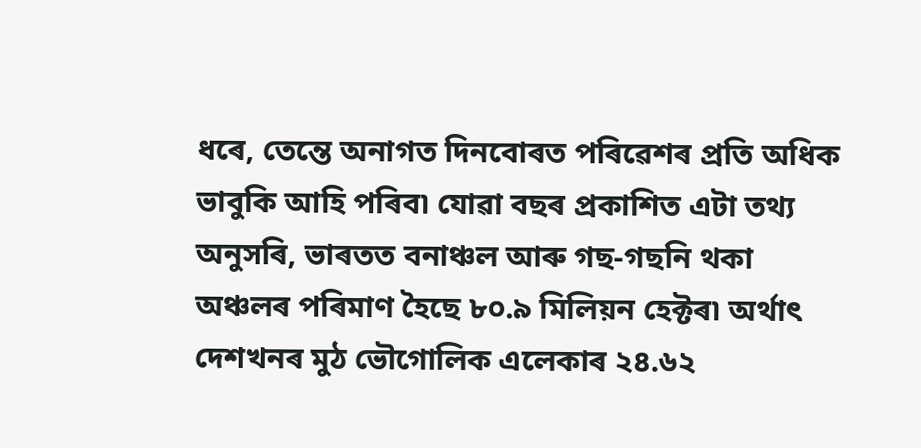ধৰে, তেন্তে অনাগত দিনবোৰত পৰিৱেশৰ প্ৰতি অধিক ভাবুকি আহি পৰিব৷ যোৱা বছৰ প্ৰকাশিত এটা তথ্য অনুসৰি, ভাৰতত বনাঞ্চল আৰু গছ-গছনি থকা অঞ্চলৰ পৰিমাণ হৈছে ৮০.৯ মিলিয়ন হেক্টৰ৷ অৰ্থাৎ দেশখনৰ মুঠ ভৌগোলিক এলেকাৰ ২৪.৬২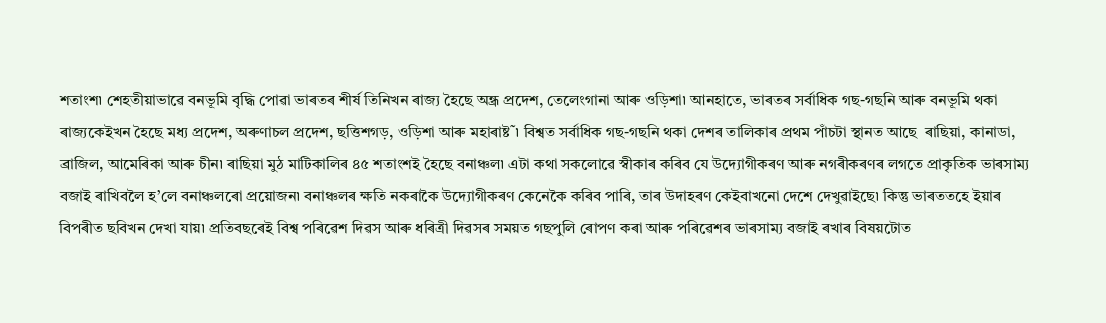শতাংশ৷ শেহতীয়াভাৱে বনভূমি বৃদ্ধি পোৱা ভাৰতৰ শীৰ্ষ তিনিখন ৰাজ্য হৈছে অন্ধ্ৰ প্ৰদেশ, তেলেংগানা আৰু ওড়িশা৷ আনহাতে, ভাৰতৰ সৰ্বাধিক গছ-গছনি আৰু বনভূমি থকা ৰাজ্যকেইখন হৈছে মধ্য প্ৰদেশ, অৰুণাচল প্ৰদেশ, ছত্তিশগড়, ওড়িশা আৰু মহাৰাষ্ট˜৷ বিশ্বত সৰ্বাধিক গছ-গছনি থকা দেশৰ তালিকাৰ প্ৰথম পাঁচটা স্থানত আছে  ৰাছিয়া, কানাডা, ব্ৰাজিল, আমেৰিকা আৰু চীন৷ ৰাছিয়া মুঠ মাটিকালিৰ ৪৫ শতাংশই হৈছে বনাঞ্চল৷ এটা কথা সকলোৱে স্বীকাৰ কৰিব যে উদ্যোগীকৰণ আৰু নগৰীকৰণৰ লগতে প্ৰাকৃতিক ভাৰসাম্য বজাই ৰাখিবলৈ হ’লে বনাঞ্চলৰো প্ৰয়োজন৷ বনাঞ্চলৰ ক্ষতি নকৰাকৈ উদ্যোগীকৰণ কেনেকৈ কৰিব পাৰি, তাৰ উদাহৰণ কেইবাখনো দেশে দেখুৱাইছে৷ কিন্তু ভাৰততহে ইয়াৰ বিপৰীত ছবিখন দেখা যায়৷ প্ৰতিবছৰেই বিশ্ব পৰিৱেশ দিৱস আৰু ধৰিত্ৰী দিৱসৰ সময়ত গছপুলি ৰোপণ কৰা আৰু পৰিৱেশৰ ভাৰসাম্য বজাই ৰখাৰ বিষয়টোত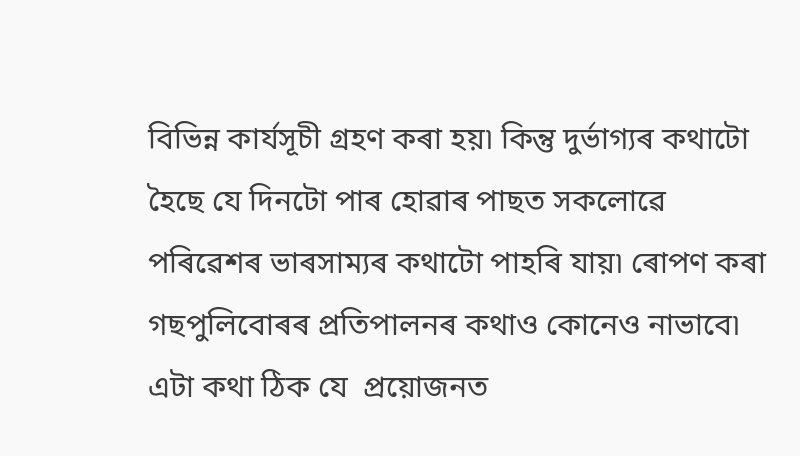বিভিন্ন কাৰ্যসূচী গ্ৰহণ কৰা হয়৷ কিন্তু দুৰ্ভাগ্যৰ কথাটো হৈছে যে দিনটো পাৰ হোৱাৰ পাছত সকলোৱে পৰিৱেশৰ ভাৰসাম্যৰ কথাটো পাহৰি যায়৷ ৰোপণ কৰা গছপুলিবোৰৰ প্ৰতিপালনৰ কথাও কোনেও নাভাবে৷ এটা কথা ঠিক যে  প্ৰয়োজনত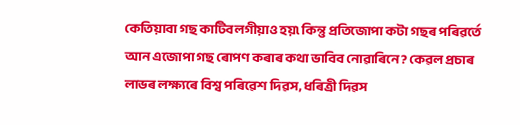কেতিয়াবা গছ কাটিবলগীয়াও হয়৷ কিন্তু প্ৰতিজোপা কটা গছৰ পৰিৱৰ্তে আন এজোপা গছ ৰোপণ কৰাৰ কথা ভাবিব নোৱাৰিনে? কেৱল প্ৰচাৰ লাভৰ লক্ষ্যৰে বিশ্ব পৰিৱেশ দিৱস, ধৰিত্ৰী দিৱস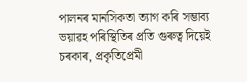পালনৰ মানসিকতা ত্যাগ কৰি সম্ভাব্য ভয়াৱহ পৰিস্থিতিৰ প্ৰতি গুৰুত্ব দিয়েই চৰকাৰ, প্ৰকৃতিপ্ৰেমী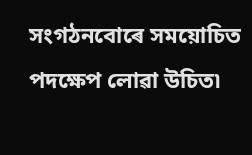সংগঠনবোৰে সময়োচিত পদক্ষেপ লোৱা উচিত৷